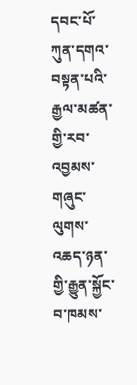དབང་པོ་ཀུན་དགའ་བསྟན་པའི་རྒྱལ་མཚན་གྱི་རབ་འབྱམས་གཞུང་ལུགས་འཆད་ཉན་གྱི་རྒྱུན་སྐྱོང་བ་ཁམས་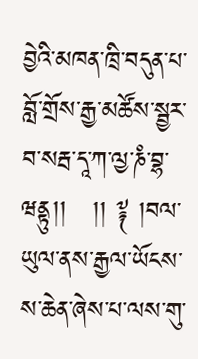བྱེའི་མཁན་ཁྲི་བདུན་པ་བློ་གྲོས་རྒྱ་མཚོས་སྦྱར་བ་སརྦ་དཱ་ཀ་ལྱ་ཎཾ་བྷ་ཝནྟུ།།   །། ༈ །བལ་ཡུལ་ནས་རྒྱལ་ཡོངས་ས་ཆེན་ཞེས་པ་ལས་གུ་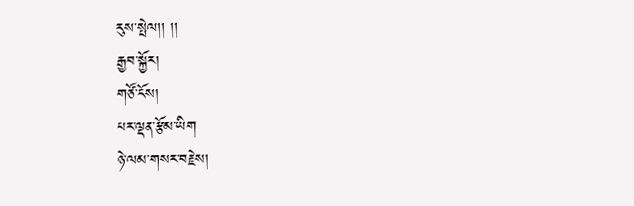རུས་སྤེལ།། །།
རྒྱབ་སྐྱོར།
གཙོ་ངོས།
པར་ལྡན་རྩོམ་ཡིག
ཉེ་ལམ་གསར་བརྗེས།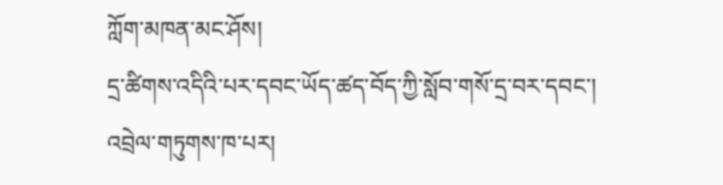ཀློག་མཁན་མང་ཤོས།
དྲ་ཚིགས་འདིའི་པར་དབང་ཡོད་ཚད་བོད་ཀྱི་སློབ་གསོ་དྲ་བར་དབང་།
འབྲེལ་གཏུགས་ཁ་པར།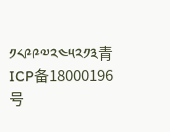༡༨༩༩༧༢༤༥༢༡༣青ICP备18000196号